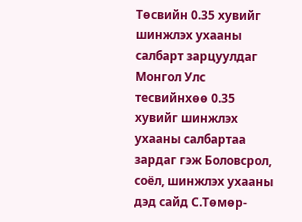Төсвийн 0.35 хувийг шинжлэх ухааны салбарт зарцуулдаг
Монгол Улс тесвийнхөө 0.35 хувийг шинжлэх ухааны салбартаа зардаг гэж Боловсрол, соёл, шинжлэх ухааны дэд сайд С.Төмөр-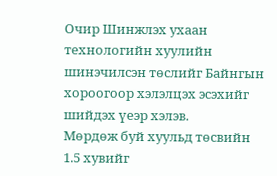Очир Шинжлэх ухаан технологийн хуулийн шинэчилсэн төслийг Байнгын хороогоор хэлэлцэх эсэхийг шийдэх үеэр хэлэв.
Мөрдөж буй хуульд төсвийн 1.5 хувийг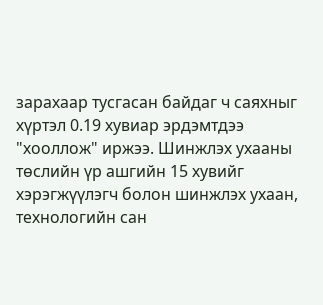зарахаар тусгасан байдаг ч саяхныг хүртэл 0.19 хувиар эрдэмтдээ "хооллож" иржээ. Шинжлэх ухааны төслийн үр ашгийн 15 хувийг хэрэгжүүлэгч болон шинжлэх ухаан, технологийн сан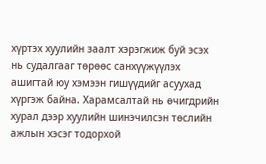хүртэх хуулийн заалт хэрэгжиж буй эсэх нь судалгааг төрөөс санхүүжүүлэх ашигтай юу хэмээн гишүүдийг асуухад хүргэж байна. Харамсалтай нь өчигдрийн хурал дээр хуулийн шинэчилсэн төслийн ажлын хэсэг тодорхой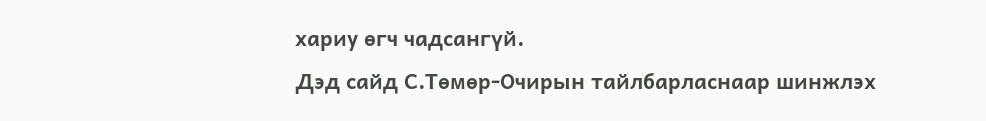хариу өгч чадсангүй.
Дэд сайд С.Төмөр-Очирын тайлбарласнаар шинжлэх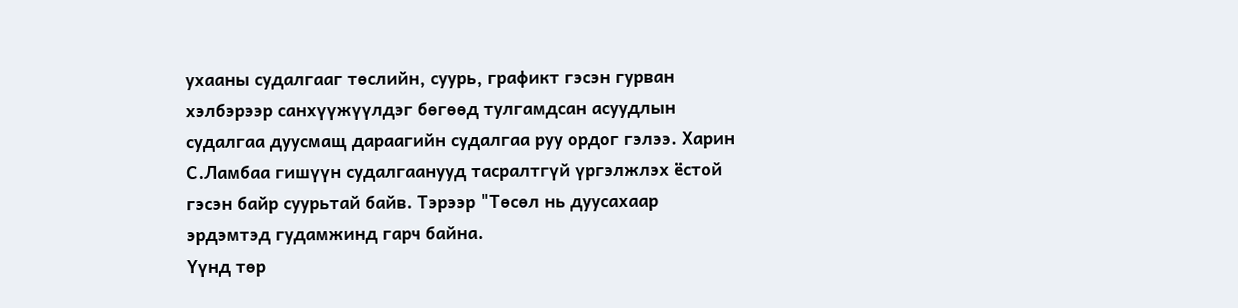ухааны судалгааг төслийн, суурь, графикт гэсэн гурван хэлбэрээр санхүүжүүлдэг бөгөөд тулгамдсан асуудлын судалгаа дуусмащ дараагийн судалгаа руу ордог гэлээ. Харин С.Ламбаа гишүүн судалгаанууд тасралтгүй үргэлжлэх ёстой гэсэн байр суурьтай байв. Тэрээр "Төсөл нь дуусахаар эрдэмтэд гудамжинд гарч байна.
Үүнд төр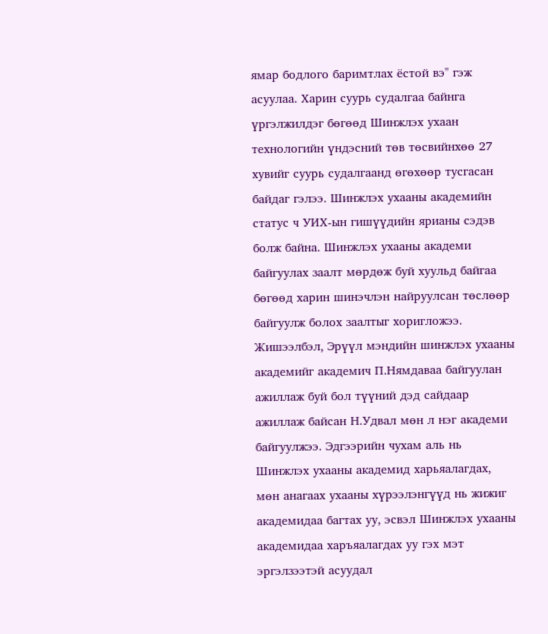ямар бодлого баримтлах ёстой вэ" гэж асуулаа. Харин суурь судалгаа байнга үргэлжилдэг бөгөөд Шинжлэх ухаан технологийн үндэсний төв төсвийнхөө 27 хувийг суурь судалгаанд өгөхөөр тусгасан байдаг гэлээ. Шинжлэх ухааны академийн статус ч УИХ-ын гишүүдийн ярианы сэдэв болж байна. Шинжлэх ухааны академи байгуулах заалт мөрдөж буй хуульд байгаа бөгөөд харин шинэчлэн найруулсан төслөөр байгуулж болох заалтыг хоригложээ.
Жишээлбэл, Эрүүл мэндийн шинжлэх ухааны академийг академич П.Нямдаваа байгуулан ажиллаж буй бол түүний дэд сайдаар ажиллаж байсан Н.Удвал мөн л нэг академи байгуулжээ. Эдгээрийн чухам аль нь Шинжлэх ухааны академид харьяалагдах, мөн анагаах ухааны хүрээлэнгүүд нь жижиг академидаа багтах уу, эсвэл Шинжлэх ухааны академидаа харъяалагдах уу гэх мэт эргэлзээтэй асуудал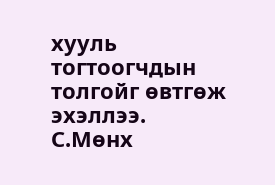хууль тогтоогчдын толгойг өвтгөж эхэллээ.
С.Мөнх